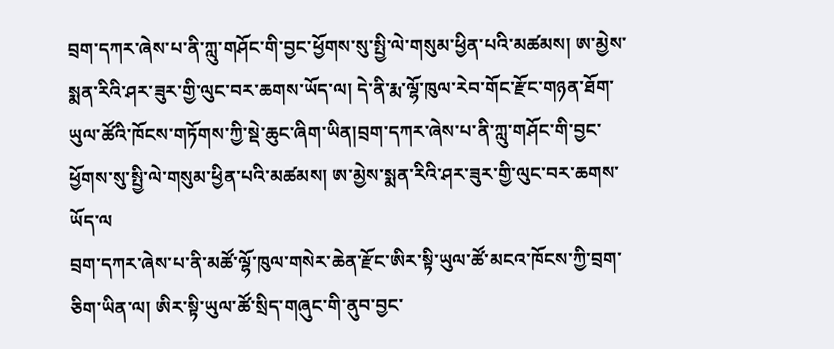བྲག་དཀར་ཞེས་པ་ནི་ཀླུ་གཤོང་གི་བྱང་ཕྱོགས་སུ་སྤྱི་ལེ་གསུམ་ཕྱིན་པའི་མཚམས། ཨ་མྱེས་སྨན་རིའི་ཤར་ཟུར་གྱི་ལུང་བར་ཆགས་ཡོད་ལ། དེ་ནི་རྨ་ལྷོ་ཁུལ་རེབ་གོང་རྫོང་གཉན་ཐོག་ཡུལ་ཚོའི་ཁོངས་གཏོགས་ཀྱི་སྡེ་ཆུང་ཞིག་ཡིན།བྲག་དཀར་ཞེས་པ་ནི་ཀླུ་གཤོང་གི་བྱང་ཕྱོགས་སུ་སྤྱི་ལེ་གསུམ་ཕྱིན་པའི་མཚམས། ཨ་མྱེས་སྨན་རིའི་ཤར་ཟུར་གྱི་ལུང་བར་ཆགས་ཡོད་ལ
བྲག་དཀར་ཞེས་པ་ནི་མཚོ་ལྷོ་ཁུལ་གསེར་ཆེན་རྫོང་ཨིར་སྟི་ཡུལ་ཚོ་མངའ་ཁོངས་ཀྱི་བྲག་ཅིག་ཡིན་ལ། ཨིར་སྟི་ཡུལ་ཚོ་སྲིད་གཞུང་གི་ནུབ་བྱང་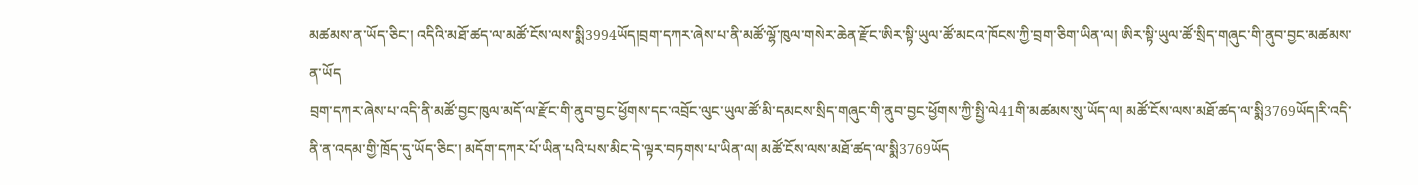མཚམས་ན་ཡོད་ཅིང་། འདིའི་མཐོ་ཚད་ལ་མཚོ་ངོས་ལས་སྨི3994ཡོད།བྲག་དཀར་ཞེས་པ་ནི་མཚོ་ལྷོ་ཁུལ་གསེར་ཆེན་རྫོང་ཨིར་སྟི་ཡུལ་ཚོ་མངའ་ཁོངས་ཀྱི་བྲག་ཅིག་ཡིན་ལ། ཨིར་སྟི་ཡུལ་ཚོ་སྲིད་གཞུང་གི་ནུབ་བྱང་མཚམས་ན་ཡོད
བྲག་དཀར་ཞེས་པ་འདི་ནི་མཚོ་བྱང་ཁུལ་མདོ་ལ་རྫོང་གི་ནུབ་བྱང་ཕྱོགས་དང་འབྲོང་ལུང་ཡུལ་ཚོ་མི་དམངས་སྲིད་གཞུང་གི་ནུབ་བྱང་ཕྱོགས་ཀྱི་སྤྱི་ལེ41གི་མཚམས་སུ་ཡོད་ལ། མཚོ་ངོས་ལས་མཐོ་ཚད་ལ་སྨི3769ཡོད།རི་འདི་ནི་ན་འདམ་གྱི་ཁྲོད་དུ་ཡོད་ཅིང་། མདོག་དཀར་པོ་ཡིན་པའི་པས་མིང་དེ་ལྟར་བཏགས་པ་ཡིན་ལ། མཚོ་ངོས་ལས་མཐོ་ཚད་ལ་སྨི3769ཡོད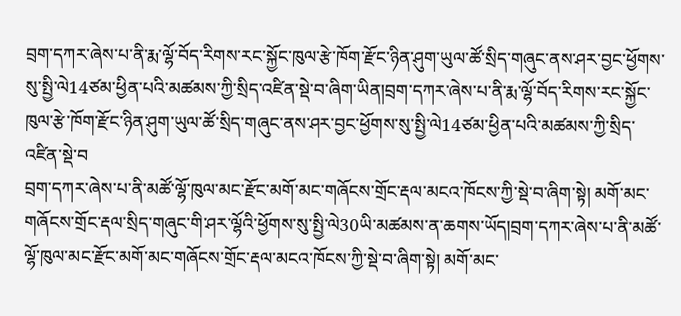བྲག་དཀར་ཞེས་པ་ནི་རྨ་ལྷོ་བོད་རིགས་རང་སྐྱོང་ཁུལ་རྩེ་ཁོག་རྫོང་ཉིན་ཤུག་ཡུལ་ཚོ་སྲིད་གཞུང་ནས་ཤར་བྱང་ཕྱོགས་སུ་སྤྱི་ལེ14ཙམ་ཕྱིན་པའི་མཚམས་ཀྱི་སྲིད་འཛིན་སྡེ་བ་ཞིག་ཡིན།བྲག་དཀར་ཞེས་པ་ནི་རྨ་ལྷོ་བོད་རིགས་རང་སྐྱོང་ཁུལ་རྩེ་ཁོག་རྫོང་ཉིན་ཤུག་ཡུལ་ཚོ་སྲིད་གཞུང་ནས་ཤར་བྱང་ཕྱོགས་སུ་སྤྱི་ལེ14ཙམ་ཕྱིན་པའི་མཚམས་ཀྱི་སྲིད་འཛིན་སྡེ་བ
བྲག་དཀར་ཞེས་པ་ནི་མཚོ་ལྷོ་ཁུལ་མང་རྫོང་མགོ་མང་གཞོངས་གྲོང་རྡལ་མངའ་ཁོངས་ཀྱི་སྡེ་བ་ཞིག་སྟེ། མགོ་མང་གཞོངས་གྲོང་རྡལ་སྲིད་གཞུང་གི་ཤར་ལྷོའི་ཕྱོགས་སུ་སྤྱི་ལེ30ཡི་མཚམས་ན་ཆགས་ཡོད།བྲག་དཀར་ཞེས་པ་ནི་མཚོ་ལྷོ་ཁུལ་མང་རྫོང་མགོ་མང་གཞོངས་གྲོང་རྡལ་མངའ་ཁོངས་ཀྱི་སྡེ་བ་ཞིག་སྟེ། མགོ་མང་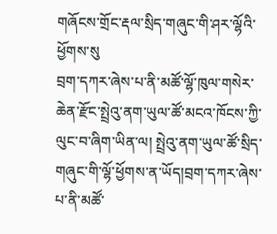གཞོངས་གྲོང་རྡལ་སྲིད་གཞུང་གི་ཤར་ལྷོའི་ཕྱོགས་སུ
བྲག་དཀར་ཞེས་པ་ནི་མཚོ་ལྷོ་ཁུལ་གསེར་ཆེན་རྫོང་སྤྲེའུ་ནག་ཡུལ་ཚོ་མངའ་ཁོངས་ཀྱི་ལུང་བ་ཞིག་ཡིན་ལ། སྤྲེའུ་ནག་ཡུལ་ཚོ་སྲིད་གཞུང་གི་ལྷོ་ཕྱོགས་ན་ཡོད།བྲག་དཀར་ཞེས་པ་ནི་མཚོ་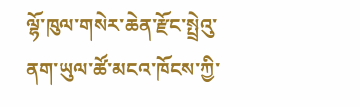ལྷོ་ཁུལ་གསེར་ཆེན་རྫོང་སྤྲེའུ་ནག་ཡུལ་ཚོ་མངའ་ཁོངས་ཀྱི་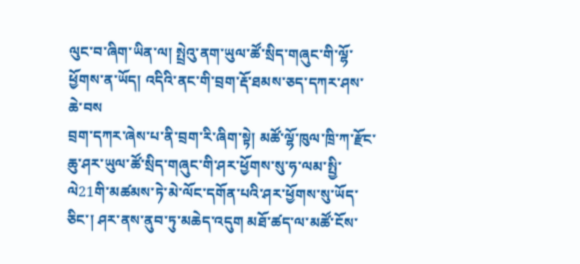ལུང་བ་ཞིག་ཡིན་ལ། སྤྲེའུ་ནག་ཡུལ་ཚོ་སྲིད་གཞུང་གི་ལྷོ་ཕྱོགས་ན་ཡོད། འདིའི་ནང་གི་བྲག་རྡོ་ཐམས་ཅད་དཀར་ཤས་ཆེ་བས
བྲག་དཀར་ཞེས་པ་ནི་བྲག་རི་ཞིག་སྟེ། མཚོ་ལྷོ་ཁུལ་ཁྲི་ཀ་རྫོང་ཆུ་ཤར་ཡུལ་ཚོ་སྲིད་གཞུང་གི་ཤར་ཕྱོགས་སུ་ཧ་ལམ་སྤྱི་ལེ21གི་མཚམས་ཏེ་མེ་ལོང་དགོན་པའི་ཤར་ཕྱོགས་སུ་ཡོད་ཅིང་། ཤར་ནས་ནུབ་ཏུ་མཆེད་འདུག མཐོ་ཚད་ལ་མཚོ་ངོས་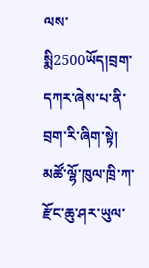ལས་སྨི2500ཡོད།བྲག་དཀར་ཞེས་པ་ནི་བྲག་རི་ཞིག་སྟེ། མཚོ་ལྷོ་ཁུལ་ཁྲི་ཀ་རྫོང་ཆུ་ཤར་ཡུལ་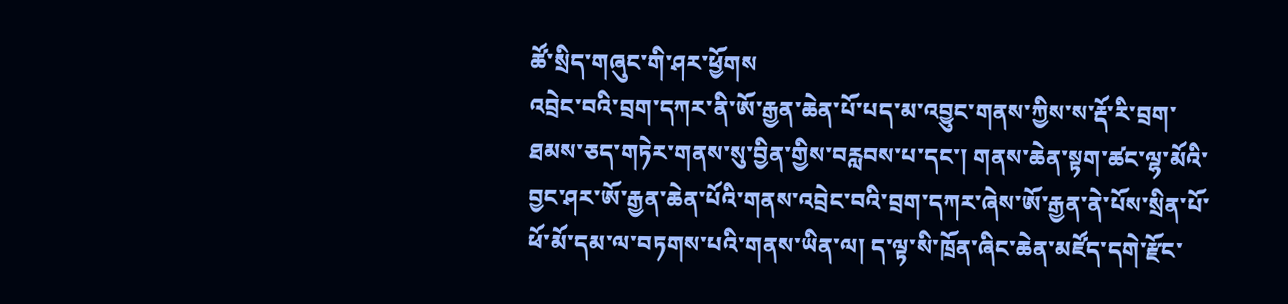ཚོ་སྲིད་གཞུང་གི་ཤར་ཕྱོགས
འབྲེང་བའི་བྲག་དཀར་ནི་ཨོ་རྒྱན་ཆེན་པོ་པད་མ་འབྱུང་གནས་ཀྱིས་ས་རྡོ་རི་བྲག་ཐམས་ཅད་གཏེར་གནས་སུ་བྱིན་གྱིས་བརླབས་པ་དང་། གནས་ཆེན་སྟག་ཚང་ལྷ་མོའི་བྱང་ཤར་ཨོ་རྒྱན་ཆེན་པོའི་གནས་འབྲེང་བའི་བྲག་དཀར་ཞེས་ཨོ་རྒྱན་ནེ་པོས་སྲིན་པོ་ཕོ་མོ་དམ་ལ་བཏགས་པའི་གནས་ཡིན་ལ། ད་ལྟ་སི་ཁྲོན་ཞིང་ཆེན་མཛོད་དགེ་རྫོང་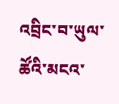འབྲིང་བ་ཡུལ་ཚོའི་མངའ་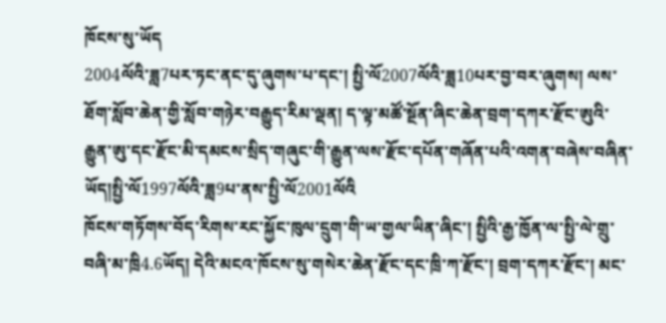ཁོངས་སུ་ཡོད
2004ལོའི་ཟླ7པར་ཏང་ནང་དུ་ཞུགས་པ་དང་། སྤྱི་ལོ2007ལོའི་ཟླ10པར་བྱ་བར་ཞུགས། ལས་ཐོག་སློབ་ཆེན་གྱི་སློབ་གཉེར་བརྒྱུད་རིམ་ལྡན། ད་ལྟ་མཚོ་སྔོན་ཞིང་ཆེན་བྲག་དཀར་རྫོང་ཨུའི་རྒྱུན་ཨུ་དང་རྫོང་མི་དམངས་སྲིད་གཞུང་གི་རྒྱུན་ལས་རྫོང་དཔོན་གཞོན་པའི་འགན་བཞེས་བཞིན་ཡོད།སྤྱི་ལོ1997ལོའི་ཟླ9པ་ནས་སྤྱི་ལོ2001ལོའི
ཁོངས་གཏོགས་བོད་རིགས་རང་སྐྱོང་ཁུལ་དྲུག་གི་ཡ་གྱལ་ཡིན་ཞིང་། སྤྱིའི་རྒྱ་ཁྱོན་ལ་སྤྱི་ལེ་གྲུ་བཞི་མ་ཁྲི4.6ཡོད། དེའི་མངའ་ཁོངས་སུ་གསེར་ཆེན་རྫོང་དང་ཁྲི་ཀ་རྫོང་། བྲག་དཀར་རྫོང་། མང་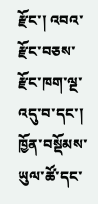རྫོང་། འབའ་རྫོང་བཅས་རྫོང་ཁག་ལྔ་འདུ་བ་དང་། ཁྱོན་བསྡོམས་ཡུལ་ཚོ་དང་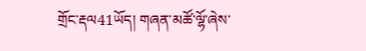གྲོང་རྡལ41ཡོད། གཞན་མཚོ་ལྷོ་ཞེས་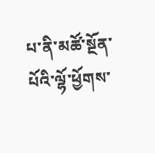པ་ནི་མཚོ་སྔོན་པོའི་ལྷོ་ཕྱོགས་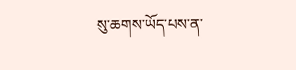སུ་ཆགས་ཡོད་པས་ན་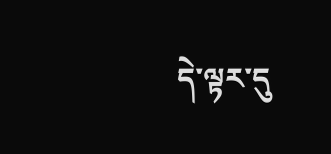དེ་ལྟར་དུ